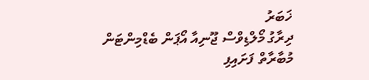ޚަބަރު
ދިރާގު މޯލްޑިވްސް ޖޫނިއާ އޯޕަން ބެޑްމިންޓަން މުބާރާތް ފަށައިފި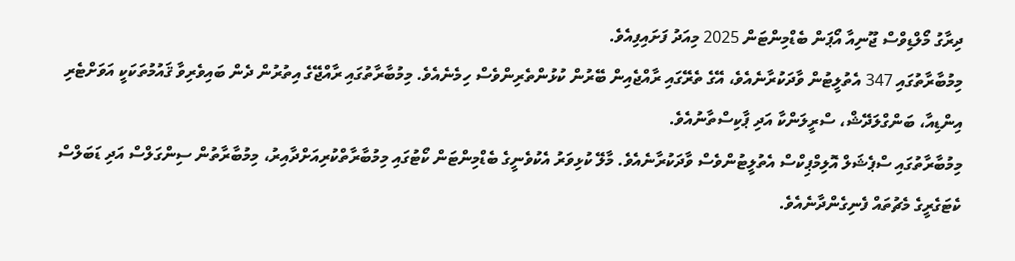ދިރާގު މޯލްޑިވްސް ޖޫނިއާ އޯޕަން ބެޑްމިންޓަން 2025 މިއަދު ފަށައިފިއެވެ.
މިމުބާރާތުގައި 347 އެތުލީޓުން ވާދަކުރާނެއެވެ، އޭގެ ތެރޭގައި ރާއްޖެއިން ބޭރުން ކުޅުންތެރިންވެސް ހިމެނެއެވެ. މިމުބާރާތުގައި ރާއްޖޭގެ އިތުރުން ދެން ބައިވެރިވާ ޤައުމުތަކަކީ އަވަށްޓެރި އިންޑިއާ، ބަންގްލަދޭޝް، ސްރީލަންކާ އަދި ޕާކިސްތާނުއެވެ.
މިމުބާރާތުގައި ސްޕެޝަލް އޮލިމްޕިކްސް އެތުލީޓުންވެސް ވާދަކުރާނެއެވެ. މާލޭ ކުޅިވަރު އެކުވެނީގެ ބެޑްމިންޓަން ކޯޓުގައި މިމުބާރާތްކުރިއަށްދާއިރު، މިމުބާރާތުން ސިންގަލްސް އަދި ޑަބަލްސް ކެޓަގެރީގެ މެޗުތައް ފެނިގެންދާނެއެވެ.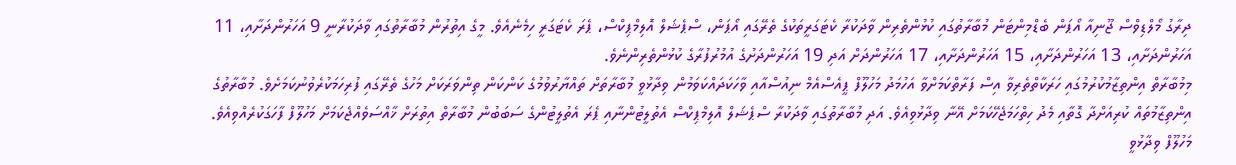ދިރާގު މޯލްޑިވްސް ޖޫނިއާ އޯޕަން ބެޑްމިންޓަން މުބާރާތުގައި ކުޅުންތެރިން ވާދަކުރާ ކެޓަގަރީތަކުގެ ތެރޭގައި އޯޕަން، ސްޕެޝަލް އޮލިމްޕިކްސް، ޕެރަ ކެޓަގަރީ ހިމެނެއެވެ. މީގެ އިތުރުން މުބާރާތުގައި ވާދަކުރާނީ 9 އަހަރުންދަށާއި، 11 އަހަރުންދަށާއި، 13 އަހަރުންދަށާއި، 15 އަހަރުންދަށާއި، 17 އަހަރުންދަށް އަދި 19 އަހަރުންދަށުގެ އުމުރުފުރާގެ ކުޅުންތެރިންނެވެ.
މިމުބާރާތް އިންތިޒާމުކުރުމުގައި ހަރަކާތްތެރިވާ އިސް ފަރާތްކަމަށްވާ އަހުމަދު މަހުލޫފް ޕީއެސްއެމް ނިއުސްއާއި ވާހަކަދައްކަވަމުން ވިދާޅުވީ މުބާރާތަށް ތައްޔާރުވުމުގެ ކަންކަން ތިންވަރަކަށް މަހުގެ ތެރޭގައި ފުރިހަމަކުރެވުނުކަމަށެވެ. މުބާރާތުގެ އިންތިޒާމުތައް ކުރިއަށްދާ ގޮތާއި މެދު ހިތްހަމަޖެހޭކަމަށް އޭނާ ވިދާޅުވިއެވެ. އަދި މުބާރާތުގައި ވާދަކުރާ ސްޕެޝަލް އޮލިމްޕިކްސް އެތުލީޓުންނާއި ޕެރަ އެތުލީޓުންގެ ސަބަބުން މުބާރާތް އިތުރަށް ޚާއްސަވެއްޖެކަމަށް މަހުލޫފް ފާހަގަކުރެއްވިއެވެ.
މަހުލޫފް ވިދާޅުވީ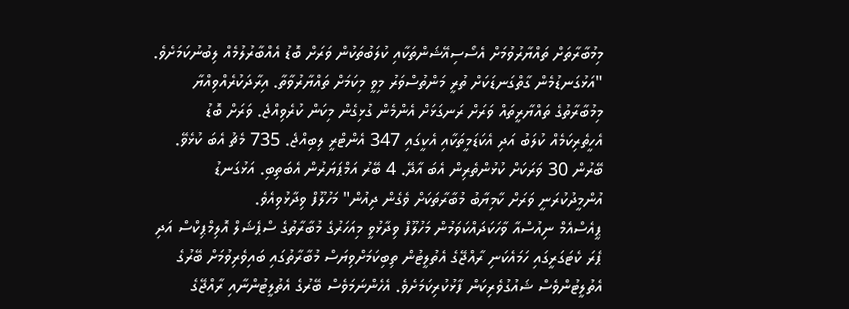މިމުބާރާތަށް ތައްޔާރުވުމަށް އެސޯސިއޭޝަންތަކާއި ކުލަބުތަކުން ވަރަށް ބޮޑު އެއްބާރުލުމެއް ލިބުނުކަމަށެވެ.
"އަޅުގަނޑުމެން ގާތްގަނޑަކަށް ތުރީ މަންތުސްވަރު މިވީ މިކަމަށް ތައްޔާރުވާތާ. އިރާދަކުރެއްވިއްޔާ މިމުބާރާތުގެ ތައްޔާރީތައް ވަރަށް ރަނގަޅަށް އެންމެން ގުޅިގެން މިކަން ކުރެވިއްޖެ. ވަރަށް ބޮޑު އެހީތެރިކަމެއް ކުލަބު އަދި އެކަޑަމީތަކާއި އެކީގައި 347 އެންޓްރީ ލިބިއްޖެ. 735 މެޗު އެބަ ކުޅެވޭ. ބޭރުން 30 ވަރަކަށް ކުޅުންތެރިން އެބަ އާދޭ. 4 ބޭރު އަމްޕަޔަރުން އެބަތިބި. އަޅުގަނޑު އުންމީދުކުރަނީ ވަރަށް ކާމިޔާބު މުބާރާތަކަށް ވެގެން ދިއުން" މަހުލޫފް ވިދާޅުވިއެވެ.
ޕީއެސްއެމް ނިއުސްއާ ވާހަކަދައްކަވަމުން މަހުލޫފް ވިދާޅުވީ މިއަހަރުގެ މުބާރާތުގެ ސްޕެޝަލް އޮލިމްޕިކްސް އަދި ޕެރަ ކެޓަގަރީގައި ހަމައެކަނި ރާއްޖޭގެ އެތުލީޓުން ތިބިކަމަށްވިޔަސް މުބާރާތުގައި ބައިވެރިވުމަށް ބޭރުގެ އެތުލީޓުންވެސް ޝައުގުވެރިކަން ފާޅުކުރިކަމަށެވެ. އެހެންނަމަވެސް ބޭރުގެ އެތުލީޓުންނާއި ރާއްޖޭގެ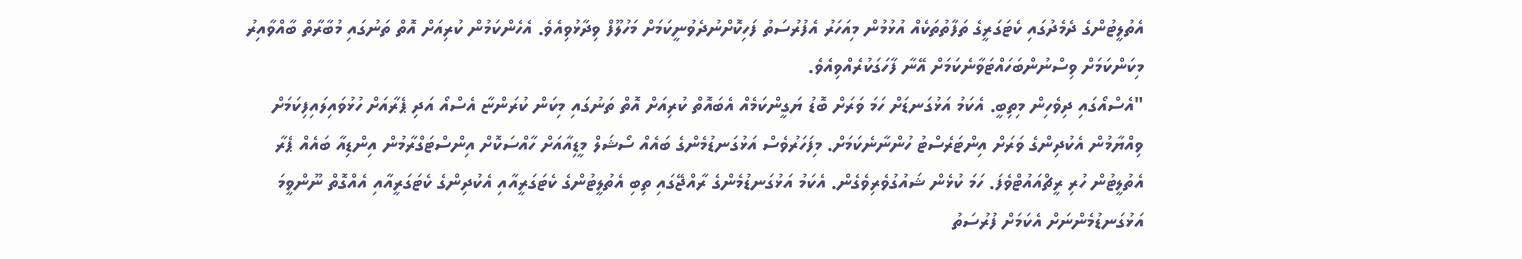އެތުލީޓުންގެ ދެމެދުގައި ކެޓަގަރީގެ ތަފާތުތަކެއް އުޅުމުން މިއަހަރު އެފުރުސަތު ފަހިކޮށްނުދެވުނީކަމަށް މަހުލޫފް ވިދާޅުވިއެވެ. އެހެންކަމުން ކުރިއަށް އޮތް ތަނުގައި މުބާރާތް ބާއްވާއިރު މިކަންކަމަށް ވިސްނުންބަހައްޓަވާނެކަމަށް އޭނާ ފާހަގަކުރެއްވިއެވެ.
"އެސްއޯގައި ދިވެހިން މިތިބީ. އެކަމު އަޅުގަނޑަށް ހަމަ ވަރަށް ބޮޑު ޔަގީންކަމެއް އެބައޮތް ކުރިއަށް އޮތް ތަނުގައި މިކަން ކުރަންޏާ އެސްއޯ އަދި ޕެރާއަށް ހުޅުވައިލައިފިކަމަށް ވިއްޔާމުން އެކުދިންގެ ވަރަށް އިންޓަރެސްޓު ހުންނާނެކަމަށް. މިފަހަރުވެސް އަޅުގަނޑުމެންގެ ބައެއް ސޯޝަލް މީޑިއާއަށް ހާއްސަކޮށް އިންސްޓަގްރާމުން އިންޑިއާ ބައެއް ޕެރާ އެތުލީޓުން ހުރި ރީޗްއައުޓްވެފަ. ހަމަ ކުޅެން ޝައުގުވެރިވެގެން. އެކަމު އަޅުގަނޑުމެންގެ ރާއްޖޭގައި ތިބި އެތުލީޓުންގެ ކެޓަގަރީއާއި އެކުދިންގެ ކެޓަގަރީއާއި އެއްގޮތް ނޫންވީމަ އަޅުގަނޑުމެންނަށް އެކަމަށް ފުރުސަތު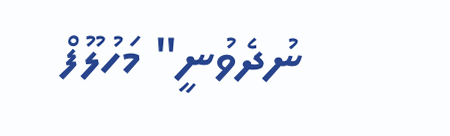ނުދެވުނީ" މަހުލޫފް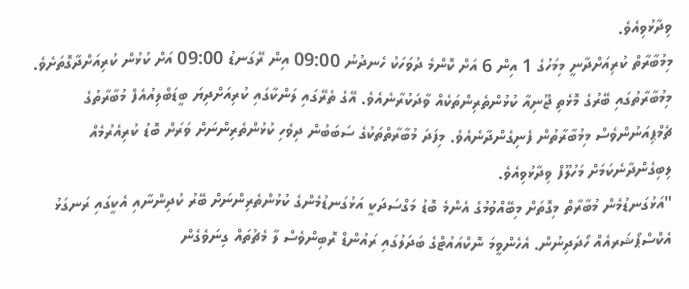ވިދާޅުވިއެވެ.
މިމުބާރާތް ކުރިއަށްދާނީ މިމަހުގެ 1 އިން 6 އަށް ކޮންމެ ދުވަހަކު ހެނދުނު 09:00 އިން ރޭގަނޑު 09:00 އަށް ކުޅުން ކުރިއަށްދާގޮތަށެވެ. މިމުބާރާތުގައި ބޭރުގެ މޮޅެތި ޖޫނިއާ ކުޅުންތެރިންތަކެއް ވާދަކުރާނެއެވެ. އޭގެ ތެރޭގައި ލަންކާގައި ކުރިއަށްދިޔަ ބީޑަބްލިއުއެފް މުބާރާތުގެ ޗެމްޕިއަނުންވެސް މިމުބާރާތުން ފެނިގެންދާނެއެވެ. މިފަދަ މުބާރާތްތަކުގެ ސަބަބުން ދިވެހި ކުޅުންތެރިންނަށް ވަރަށް ބޮޑު ކުރިއެރުމެއް ލިބިގެންދާނެކަމަށް މަހުލޫފް ވިދާޅުވިއެވެ.
"އަޅުގަނޑުމެން މުބާރާތް މިގޮތަށް މިބޭއްވުމުގެ އެންމެ ބޮޑު މަގްސަދަކީ އަޅުގަނޑުމެންގެ ކުޅުންތެރިންނަށް ބޭރު ކުދިންނާއި އެކީގައި ރަނގަޅު އެކްސްޕޯޝަރއެއް ހޯދަދިނުން. އެހެންވީމަ ނޮކްއައުޓްގެ ބަދަލުގައި ރައުންޑް ރޮބިންވެސް ލާ މެޗުތައް ގިނަވެގެން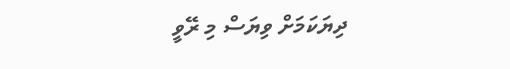ދިޔަކަމަށް ވިޔަސް މި ރޭވީ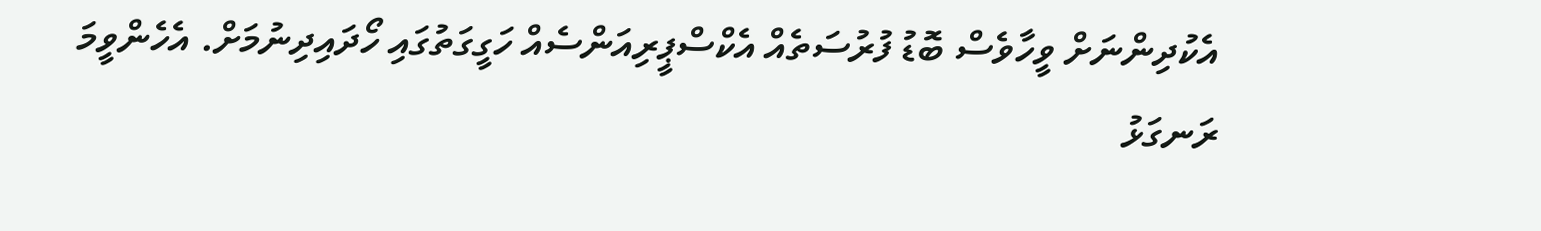އެކުދިންނަށް ވީހާވެސް ބޮޑު ފުރުސަތެއް އެކްސްޕީރިއަންސެއް ހަގީގަތުގައި ހޯދައިދިނުމަށް. އެހެންވީމަ ރަނގަޅު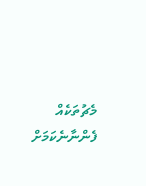މެޗުތަކެއް ފެންނާނެކަމަށް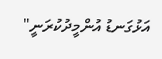އަޅުގަނޑު އުންމީދުކުރަނީ"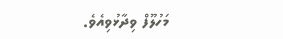މަހުލޫފް ވިދާޅުވިއެވެ.